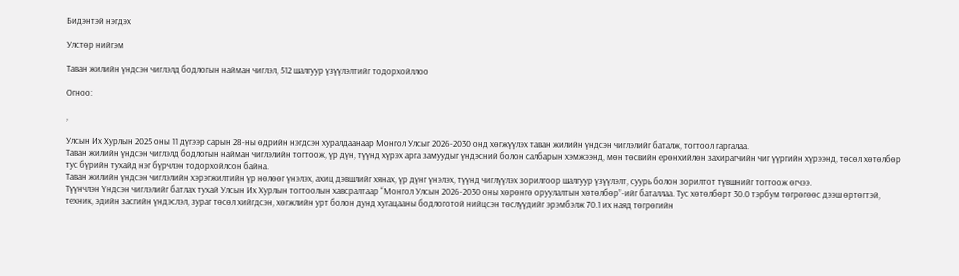Бидэнтэй нэгдэх

Улстөр нийгэм

Таван жилийн үндсэн чиглэлд бодлогын найман чиглэл, 512 шалгуур үзүүлэлтийг тодорхойллоо

Огноо:

,

Улсын Их Хурлын 2025 оны 11 дүгээр сарын 28-ны өдрийн нэгдсэн хуралдаанаар Монгол Улсыг 2026-2030 онд хөгжүүлэх таван жилийн үндсэн чиглэлийг баталж, тогтоол гаргалаа.
Таван жилийн үндсэн чиглэлд бодлогын найман чиглэлийн тогтоож, үр дүн, түүнд хүрэх арга замуудыг үндэсний болон салбарын хэмжээнд, мөн төсвийн ерөнхийлөн захирагчийн чиг үүргийн хүрээнд, төсөл хөтөлбөр тус бүрийн тухайд нэг бүрчлэн тодорхойлсон байна.
Таван жилийн үндсэн чиглэлийн хэрэгжилтийн үр нөлөөг үнэлэх, ахиц дэвшлийг хянах, үр дүнг үнэлэх, түүнд чиглүүлэх зорилгоор шалгуур үзүүлэлт, суурь болон зорилтот түвшнийг тогтоож өгчээ.
Түүнчлэн Үндсэн чиглэлийг батлах тухай Улсын Их Хурлын тогтоолын хавсралтаар “Монгол Улсын 2026-2030 оны хөрөнгө оруулалтын хөтөлбөр”-ийг баталлаа. Тус хөтөлбөрт 30.0 тэрбум төгрөгөөс дээш өртөгтэй, техник, эдийн засгийн үндэслэл, зураг төсөл хийгдсэн, хөгжлийн урт болон дунд хугацааны бодлоготой нийцсэн төслүүдийг эрэмбэлж 70.1 их наяд төгрөгийн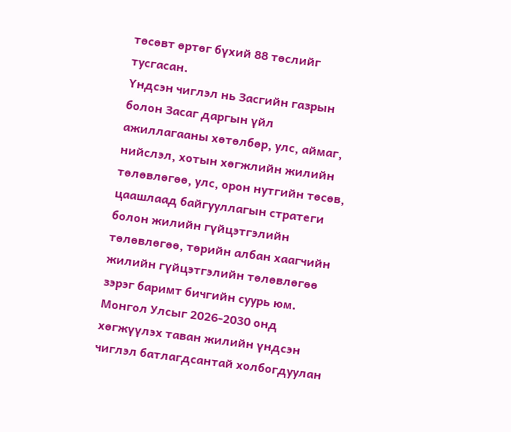төсөвт өртөг бүхий 88 төслийг тусгасан.
Үндсэн чиглэл нь Засгийн газрын болон Засаг даргын үйл ажиллагааны хөтөлбөр, улс, аймаг, нийслэл, хотын хөгжлийн жилийн төлөвлөгөө, улс, орон нутгийн төсөв, цаашлаад байгууллагын стратеги болон жилийн гүйцэтгэлийн төлөвлөгөө, төрийн албан хаагчийн жилийн гүйцэтгэлийн төлөвлөгөө зэрэг баримт бичгийн суурь юм.
Монгол Улсыг 2026-2030 онд хөгжүүлэх таван жилийн үндсэн чиглэл батлагдсантай холбогдуулан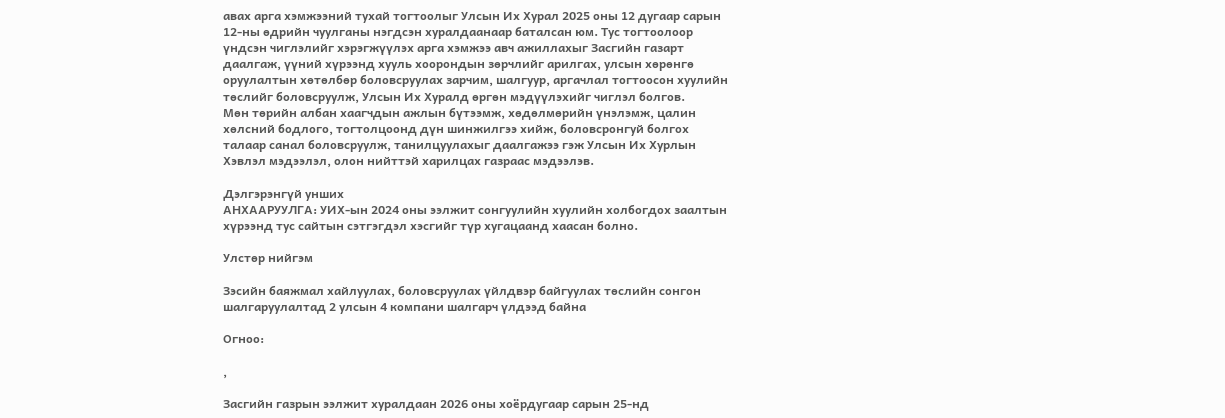авах арга хэмжээний тухай тогтоолыг Улсын Их Хурал 2025 оны 12 дугаар сарын 12-ны өдрийн чуулганы нэгдсэн хуралдаанаар баталсан юм. Тус тогтоолоор үндсэн чиглэлийг хэрэгжүүлэх арга хэмжээ авч ажиллахыг Засгийн газарт даалгаж, үүний хүрээнд хууль хоорондын зөрчлийг арилгах, улсын хөрөнгө оруулалтын хөтөлбөр боловсруулах зарчим, шалгуур, аргачлал тогтоосон хуулийн төслийг боловсруулж, Улсын Их Хуралд өргөн мэдүүлэхийг чиглэл болгов.
Мөн төрийн албан хаагчдын ажлын бүтээмж, хөдөлмөрийн үнэлэмж, цалин хөлсний бодлого, тогтолцоонд дүн шинжилгээ хийж, боловсронгуй болгох талаар санал боловсруулж, танилцуулахыг даалгажээ гэж Улсын Их Хурлын Хэвлэл мэдээлэл, олон нийттэй харилцах газраас мэдээлэв.

Дэлгэрэнгүй унших
АНХААРУУЛГА: УИХ-ын 2024 оны ээлжит сонгуулийн хуулийн холбогдох заалтын хүрээнд тус сайтын сэтгэгдэл хэсгийг түр хугацаанд хаасан болно.

Улстөр нийгэм

Зэсийн баяжмал хайлуулах, боловсруулах үйлдвэр байгуулах төслийн сонгон шалгаруулалтад 2 улсын 4 компани шалгарч үлдээд байна

Огноо:

,

Засгийн газрын ээлжит хуралдаан 2026 оны хоёрдугаар сарын 25-нд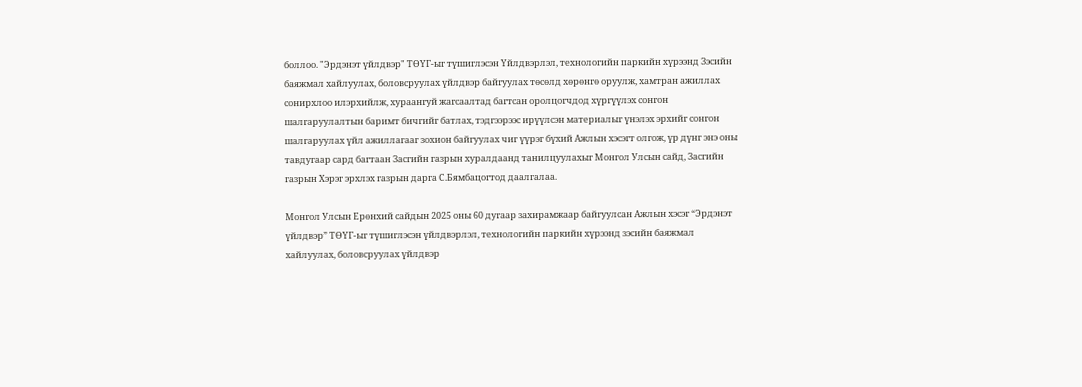боллоо. "Эрдэнэт үйлдвэр" ТӨҮГ-ыг түшиглэсэн Үйлдвэрлэл, технологийн паркийн хүрээнд Зэсийн баяжмал хайлуулах, боловсруулах үйлдвэр байгуулах төсөлд хөрөнгө оруулж, хамтран ажиллах сонирхлоо илэрхийлж, хураангуй жагсаалтад багтсан оролцогчдод хүргүүлэх сонгон шалгаруулалтын баримт бичгийг батлах, тэдгээрээс ирүүлсэн материалыг үнэлэх эрхийг сонгон шалгаруулах үйл ажиллагааг зохион байгуулах чиг үүрэг бүхий Ажлын хэсэгт олгож, үр дүнг энэ оны тавдугаар сард багтаан Засгийн газрын хуралдаанд танилцуулахыг Монгол Улсын сайд, Засгийн газрын Хэрэг эрхлэх газрын дарга С.Бямбацогтод даалгалаа.

Монгол Улсын Ерөнхий сайдын 2025 оны 60 дугаар захирамжаар байгуулсан Ажлын хэсэг “Эрдэнэт үйлдвэр” ТӨҮГ-ыг түшиглэсэн үйлдвэрлэл, технологийн паркийн хүрээнд зэсийн баяжмал хайлуулах, боловсруулах үйлдвэр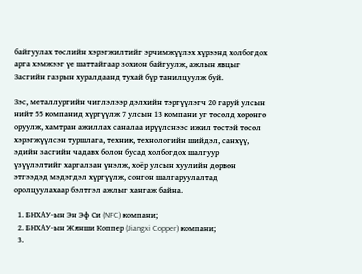байгуулах төслийн хэрэгжилтийг эрчимжүүлэх хүрээнд холбогдох арга хэмжээг үе шаттайгаар зохион байгуулж, ажлын явцыг Засгийн газрын хуралдаанд тухай бүр танилцуулж буй.

Зэс, металлургийн чиглэлээр дэлхийн тэргүүлэгч 20 гаруй улсын нийт 55 компанид хүргүүлж 7 улсын 13 компани уг төсөлд хөрөнгө оруулж, хамтран ажиллах саналаа ирүүлснээс ижил төстэй төсөл хэрэгжүүлсэн туршлага, техник, технологийн шийдэл, санхүү, эдийн засгийн чадавх болон бусад холбогдох шалгуур үзүүлэлтийг харгалзан үнэлж, хоёр улсын хуулийн дөрвөн этгээдэд мэдэгдэл хүргүүлж, сонгон шалгаруулалтад оролцуулахаар бэлтгэл ажлыг хангаж байна.

  1. БНХАУ-ын Эн Эф Си (NFC) компани;
  2. БНХАУ-ын Жянши Коппер (Jiangxi Copper) компани;
  3.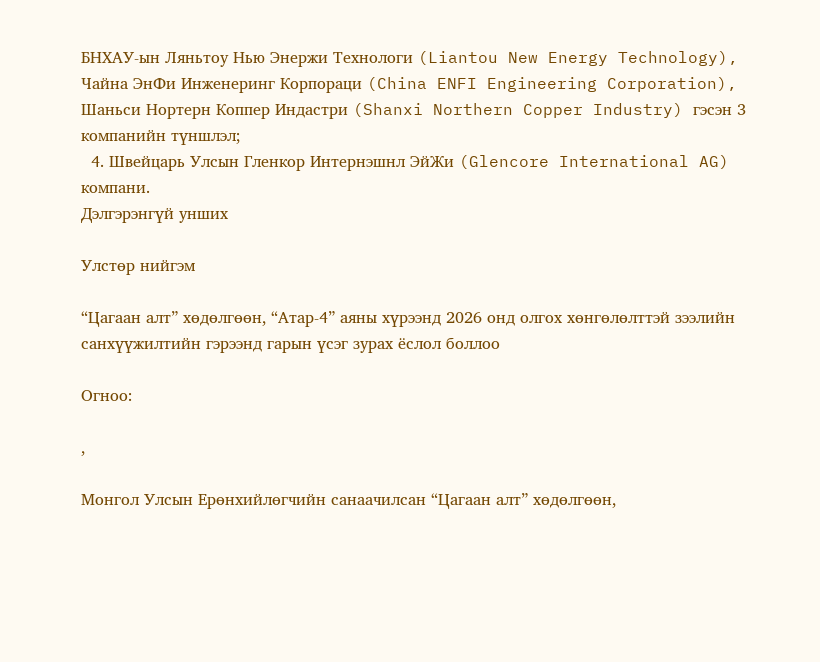БНХАУ-ын Ляньтоу Нью Энержи Технологи (Liantou New Energy Technology), Чайна ЭнФи Инженеринг Корпораци (China ENFI Engineering Corporation), Шаньси Нортерн Коппер Индастри (Shanxi Northern Copper Industry) гэсэн 3 компанийн түншлэл;
  4. Швейцарь Улсын Гленкор Интернэшнл ЭйЖи (Glencore International AG) компани.
Дэлгэрэнгүй унших

Улстөр нийгэм

“Цагаан алт” хөдөлгөөн, “Атар-4” аяны хүрээнд 2026 онд олгох хөнгөлөлттэй зээлийн санхүүжилтийн гэрээнд гарын үсэг зурах ёслол боллоо

Огноо:

,

Монгол Улсын Ерөнхийлөгчийн санаачилсан “Цагаан алт” хөдөлгөөн,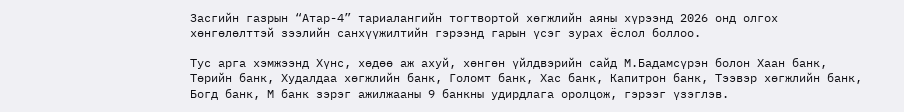Засгийн газрын “Атар-4” тариалангийн тогтвортой хөгжлийн аяны хүрээнд 2026 онд олгох хөнгөлөлттэй зээлийн санхүүжилтийн гэрээнд гарын үсэг зурах ёслол боллоо.

Тус арга хэмжээнд Хүнс, хөдөө аж ахуй, хөнгөн үйлдвэрийн сайд М.Бадамсүрэн болон Хаан банк, Төрийн банк, Худалдаа хөгжлийн банк, Голомт банк, Хас банк, Капитрон банк, Тээвэр хөгжлийн банк, Богд банк, М банк зэрэг ажилжааны 9 банкны удирдлага оролцож, гэрээг үзэглэв.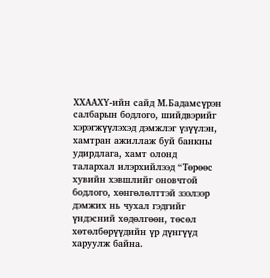ХХААХҮ-ийн сайд М.Бадамсүрэн салбарын бодлого, шийдвэрийг хэрэгжүүлэхэд дэмжлэг үзүүлэн, хамтран ажиллаж буй банкны удирдлага, хамт олонд талархал илэрхийлээд “Төрөөс хувийн хэвшлийг оновчтой бодлого, хөнгөлөлттэй зээлээр дэмжих нь чухал гэдгийг үндэсний хөдөлгөөн, төсөл хөтөлбөрүүдийн үр дүнгүүд харуулж байна.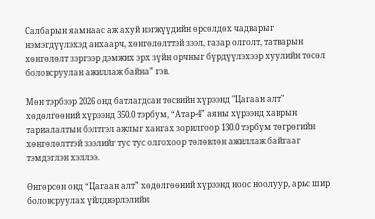Салбарын яамнаас аж ахуй нэгжүүдийн өрсөлдөх чадварыг нэмэгдүүлэхэд анхаарч, хөнгөлөлттэй зээл, газар олголт, татварын хөнгөлөлт зэргээр дэмжих эрх зүйн орчныг бүрдүүлэхээр хуулийн төсөл боловсруулан ажиллаж байна” гэв.

Мөн тэрбээр 2026 онд батлагдсан төсвийн хүрээнд "Цагаан алт" хөдөлгөөний хүрээнд 350.0 тэрбум, “Атар-4” аяны хүрээнд хаврын тариалалтын бэлтгэл ажлыг хангах зорилгоор 130.0 тэрбум төгрөгийн хөнгөлөлттэй зээлийг тус тус олгохоор төлөвлөн ажиллаж байгааг тэмдэглэн хэллээ.

Өнгөрсөн онд “Цагаан алт” хөдөлгөөний хүрээнд ноос ноолуур, арьс шир боловсруулах үйлдвэрлэлийн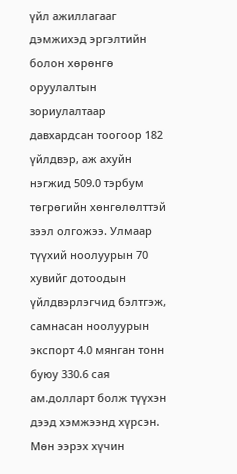үйл ажиллагааг дэмжихэд эргэлтийн болон хөрөнгө оруулалтын зориулалтаар давхардсан тоогоор 182 үйлдвэр, аж ахуйн нэгжид 509.0 тэрбум төгрөгийн хөнгөлөлттэй зээл олгожээ. Улмаар түүхий ноолуурын 70 хувийг дотоодын үйлдвэрлэгчид бэлтгэж, самнасан ноолуурын экспорт 4.0 мянган тонн буюу 330.6 сая ам.долларт болж түүхэн дээд хэмжээнд хүрсэн. Мөн ээрэх хүчин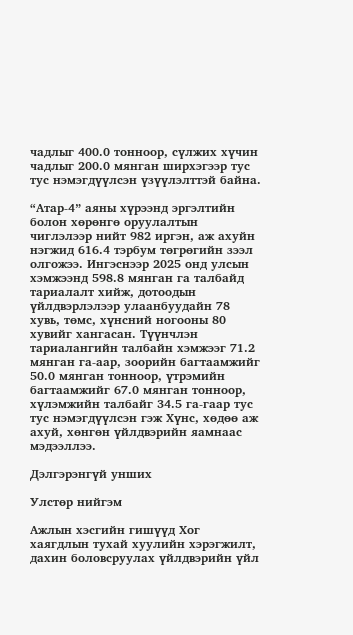чадлыг 400.0 тонноор, сүлжих хүчин чадлыг 200.0 мянган ширхэгээр тус тус нэмэгдүүлсэн үзүүлэлттэй байна.

“Атар-4” аяны хүрээнд эргэлтийн болон хөрөнгө оруулалтын чиглэлээр нийт 982 иргэн, аж ахуйн нэгжид 616.4 тэрбум төгрөгийн зээл олгожээ. Ингэснээр 2025 онд улсын хэмжээнд 598.8 мянган га талбайд тариалалт хийж, дотоодын үйлдвэрлэлээр улаанбуудайн 78 хувь, төмс, хүнсний ногооны 80 хувийг хангасан. Түүнчлэн тариалангийн талбайн хэмжээг 71.2 мянган га-аар, зоорийн багтаамжийг 50.0 мянган тонноор, үтрэмийн багтаамжийг 67.0 мянган тонноор, хүлэмжийн талбайг 34.5 га-гаар тус тус нэмэгдүүлсэн гэж Хүнс, хөдөө аж ахуй, хөнгөн үйлдвэрийн яамнаас мэдээллээ.

Дэлгэрэнгүй унших

Улстөр нийгэм

Ажлын хэсгийн гишүүд Хог хаягдлын тухай хуулийн хэрэгжилт, дахин боловсруулах үйлдвэрийн үйл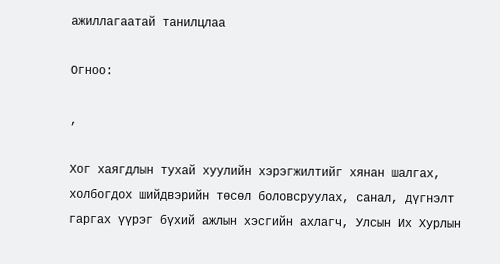ажиллагаатай танилцлаа

Огноо:

,

Хог хаягдлын тухай хуулийн хэрэгжилтийг хянан шалгах, холбогдох шийдвэрийн төсөл боловсруулах, санал, дүгнэлт гаргах үүрэг бүхий ажлын хэсгийн ахлагч, Улсын Их Хурлын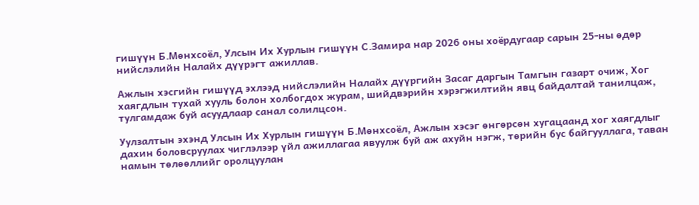гишүүн Б.Мөнхсоёл, Улсын Их Хурлын гишүүн С.Замира нар 2026 оны хоёрдугаар сарын 25-ны өдөр нийслэлийн Налайх дүүрэгт ажиллав.

Ажлын хэсгийн гишүүд эхлээд нийслэлийн Налайх дүүргийн Засаг даргын Тамгын газарт очиж, Хог хаягдлын тухай хууль болон холбогдох журам, шийдвэрийн хэрэгжилтийн явц байдалтай танилцаж, тулгамдаж буй асуудлаар санал солилцсон.

Уулзалтын эхэнд Улсын Их Хурлын гишүүн Б.Мөнхсоёл, Ажлын хэсэг өнгөрсөн хугацаанд хог хаягдлыг дахин боловсруулах чиглэлээр үйл ажиллагаа явуулж буй аж ахуйн нэгж, төрийн бус байгууллага, таван намын төлөөллийг оролцуулан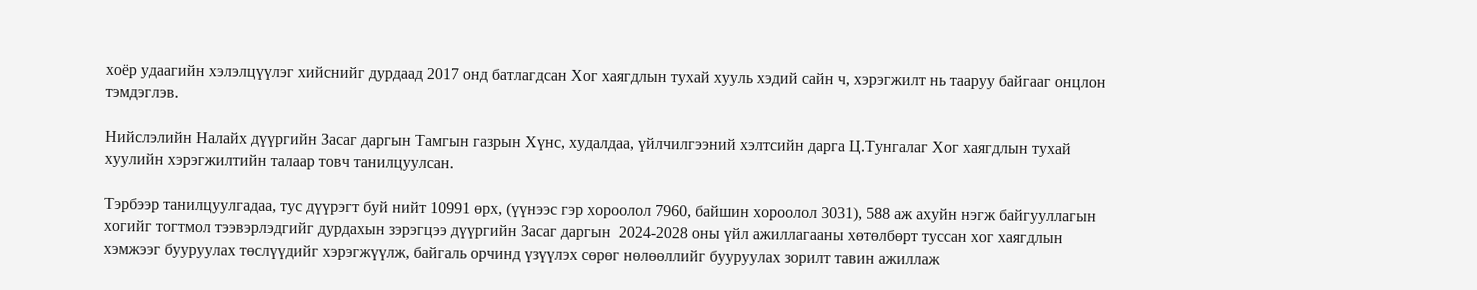хоёр удаагийн хэлэлцүүлэг хийснийг дурдаад 2017 онд батлагдсан Хог хаягдлын тухай хууль хэдий сайн ч, хэрэгжилт нь тааруу байгааг онцлон тэмдэглэв.

Нийслэлийн Налайх дүүргийн Засаг даргын Тамгын газрын Хүнс, худалдаа, үйлчилгээний хэлтсийн дарга Ц.Тунгалаг Хог хаягдлын тухай хуулийн хэрэгжилтийн талаар товч танилцуулсан.

Тэрбээр танилцуулгадаа, тус дүүрэгт буй нийт 10991 өрх, (үүнээс гэр хороолол 7960, байшин хороолол 3031), 588 аж ахуйн нэгж байгууллагын хогийг тогтмол тээвэрлэдгийг дурдахын зэрэгцээ дүүргийн Засаг даргын  2024-2028 оны үйл ажиллагааны хөтөлбөрт туссан хог хаягдлын хэмжээг бууруулах төслүүдийг хэрэгжүүлж, байгаль орчинд үзүүлэх сөрөг нөлөөллийг бууруулах зорилт тавин ажиллаж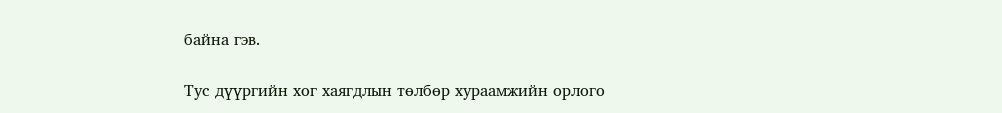байна гэв.

Тус дүүргийн хог хаягдлын төлбөр хураамжийн орлого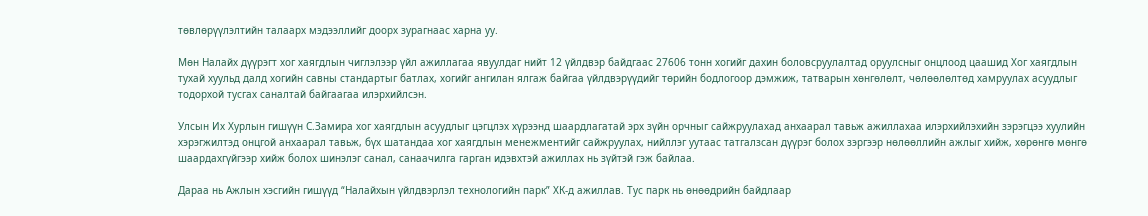төвлөрүүлэлтийн талаарх мэдээллийг доорх зурагнаас харна уу.

Мөн Налайх дүүрэгт хог хаягдлын чиглэлээр үйл ажиллагаа явуулдаг нийт 12 үйлдвэр байдгаас 27606 тонн хогийг дахин боловсруулалтад оруулсныг онцлоод цаашид Хог хаягдлын тухай хуульд далд хогийн савны стандартыг батлах, хогийг ангилан ялгаж байгаа үйлдвэрүүдийг төрийн бодлогоор дэмжиж, татварын хөнгөлөлт, чөлөөлөлтөд хамруулах асуудлыг тодорхой тусгах саналтай байгаагаа илэрхийлсэн.

Улсын Их Хурлын гишүүн С.Замира хог хаягдлын асуудлыг цэгцлэх хүрээнд шаардлагатай эрх зүйн орчныг сайжруулахад анхаарал тавьж ажиллахаа илэрхийлэхийн зэрэгцээ хуулийн хэрэгжилтэд онцгой анхаарал тавьж, бүх шатандаа хог хаягдлын менежментийг сайжруулах, нийллэг уутаас татгалзсан дүүрэг болох зэргээр нөлөөллийн ажлыг хийж, хөрөнгө мөнгө шаардахгүйгээр хийж болох шинэлэг санал, санаачилга гарган идэвхтэй ажиллах нь зүйтэй гэж байлаа.

Дараа нь Ажлын хэсгийн гишүүд “Налайхын үйлдвэрлэл технологийн парк” ХК-д ажиллав. Тус парк нь өнөөдрийн байдлаар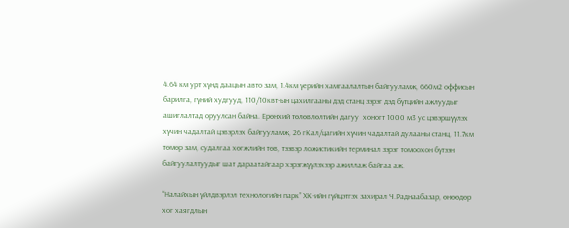4.64 км урт хүнд даацын авто зам, 1.4км үерийн хамгаалалтын байгууламж, 660м2 оффисын барилга, гүний худгууд, 110/10квт-ын цахилгааны дэд станц зэрэг дэд бүтцийн ажлуудыг ашиглалтад оруулсан байна. Ерөнхий төлөвлөлтийн дагуу  хоногт 1000 м3 ус цэвэршүүлэх хүчин чадалтай цэвэрлэх байгууламж, 26 гКал/цагийн хүчин чадалтай дулааны станц, 11.7км төмөр зам, судалгаа хөгжлийн төв, тээвэр ложистикийн терминал зэрэг томоохон бүтээн байгуулалтуудыг шат дараатайгаар хэрэгжүүлэхээр ажиллаж байгаа аж.

“Налайхын үйлдвэрлэл технологийн парк” ХК-ийн гүйцэтгэх захирал Ч.Раднаабазар, өнөөдөр хог хаягдлын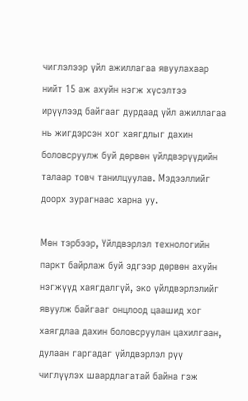чиглэлээр үйл ажиллагаа явуулахаар нийт 15 аж ахуйн нэгж хүсэлтээ ирүүлээд байгааг дурдаад үйл ажиллагаа нь жигдэрсэн хог хаягдлыг дахин боловсруулж буй дөрвөн үйлдвэрүүдийн талаар товч танилцуулав. Мэдээллийг доорх зурагнаас харна уу.

Мөн тэрбээр, Үйлдвэрлэл технологийн паркт байрлаж буй эдгээр дөрвөн ахуйн нэгжүүд хаягдалгүй, эко үйлдвэрлэлийг явуулж байгааг онцлоод цаашид хог хаягдлаа дахин боловсруулан цахилгаан, дулаан гаргадаг үйлдвэрлэл рүү чиглүүлэх шаардлагатай байна гэж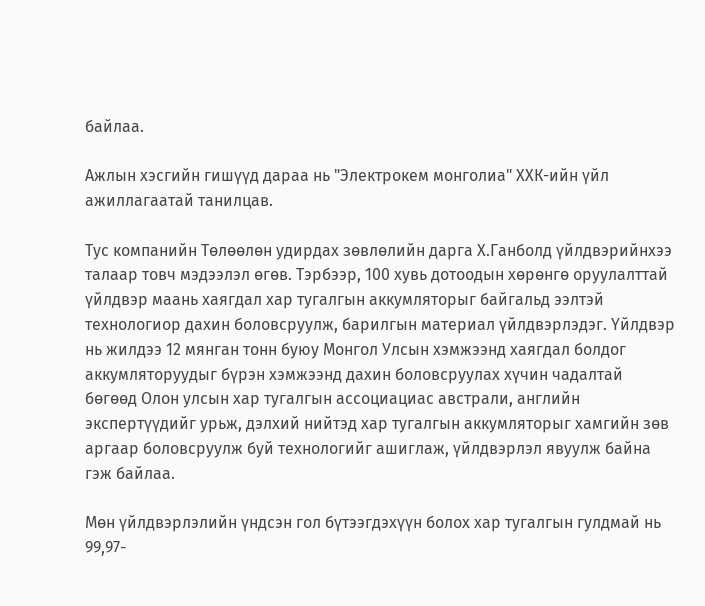байлаа.

Ажлын хэсгийн гишүүд дараа нь "Электрокем монголиа" ХХК-ийн үйл ажиллагаатай танилцав.

Тус компанийн Төлөөлөн удирдах зөвлөлийн дарга Х.Ганболд үйлдвэрийнхээ талаар товч мэдээлэл өгөв. Тэрбээр, 100 хувь дотоодын хөрөнгө оруулалттай үйлдвэр маань хаягдал хар тугалгын аккумляторыг байгальд ээлтэй технологиор дахин боловсруулж, барилгын материал үйлдвэрлэдэг. Үйлдвэр нь жилдээ 12 мянган тонн буюу Монгол Улсын хэмжээнд хаягдал болдог аккумляторуудыг бүрэн хэмжээнд дахин боловсруулах хүчин чадалтай бөгөөд Олон улсын хар тугалгын ассоциациас австрали, английн экспертүүдийг урьж, дэлхий нийтэд хар тугалгын аккумляторыг хамгийн зөв аргаар боловсруулж буй технологийг ашиглаж, үйлдвэрлэл явуулж байна гэж байлаа.

Мөн үйлдвэрлэлийн үндсэн гол бүтээгдэхүүн болох хар тугалгын гулдмай нь 99,97-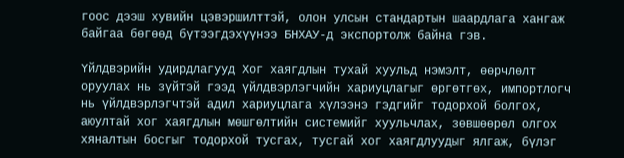гоос дээш хувийн цэвэршилттэй, олон улсын стандартын шаардлага хангаж байгаа бөгөөд бүтээгдэхүүнээ БНХАУ-д экспортолж байна гэв.

Үйлдвэрийн удирдлагууд Хог хаягдлын тухай хуульд нэмэлт, өөрчлөлт оруулах нь зүйтэй гээд үйлдвэрлэгчийн хариуцлагыг өргөтгөх, импортлогч нь үйлдвэрлэгчтэй адил хариуцлага хүлээнэ гэдгийг тодорхой болгох, аюултай хог хаягдлын мөшгөлтийн системийг хуульчлах, зөвшөөрөл олгох хяналтын босгыг тодорхой тусгах, тусгай хог хаягдлуудыг ялгаж, бүлэг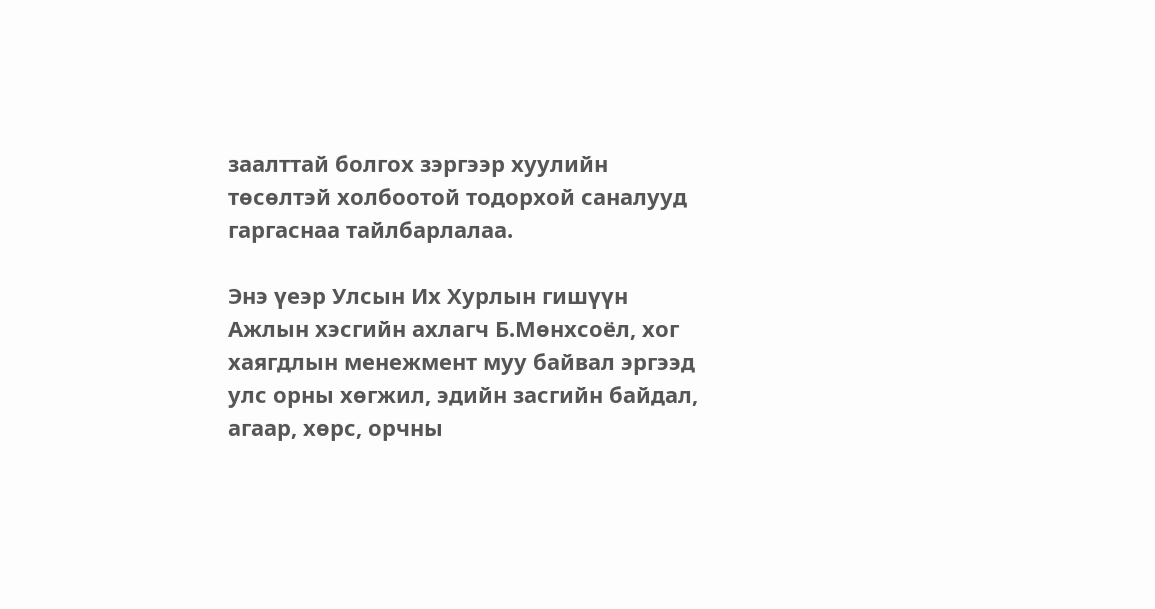заалттай болгох зэргээр хуулийн төсөлтэй холбоотой тодорхой саналууд гаргаснаа тайлбарлалаа.

Энэ үеэр Улсын Их Хурлын гишүүн Ажлын хэсгийн ахлагч Б.Мөнхсоёл, хог хаягдлын менежмент муу байвал эргээд улс орны хөгжил, эдийн засгийн байдал, агаар, хөрс, орчны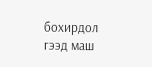бохирдол гээд маш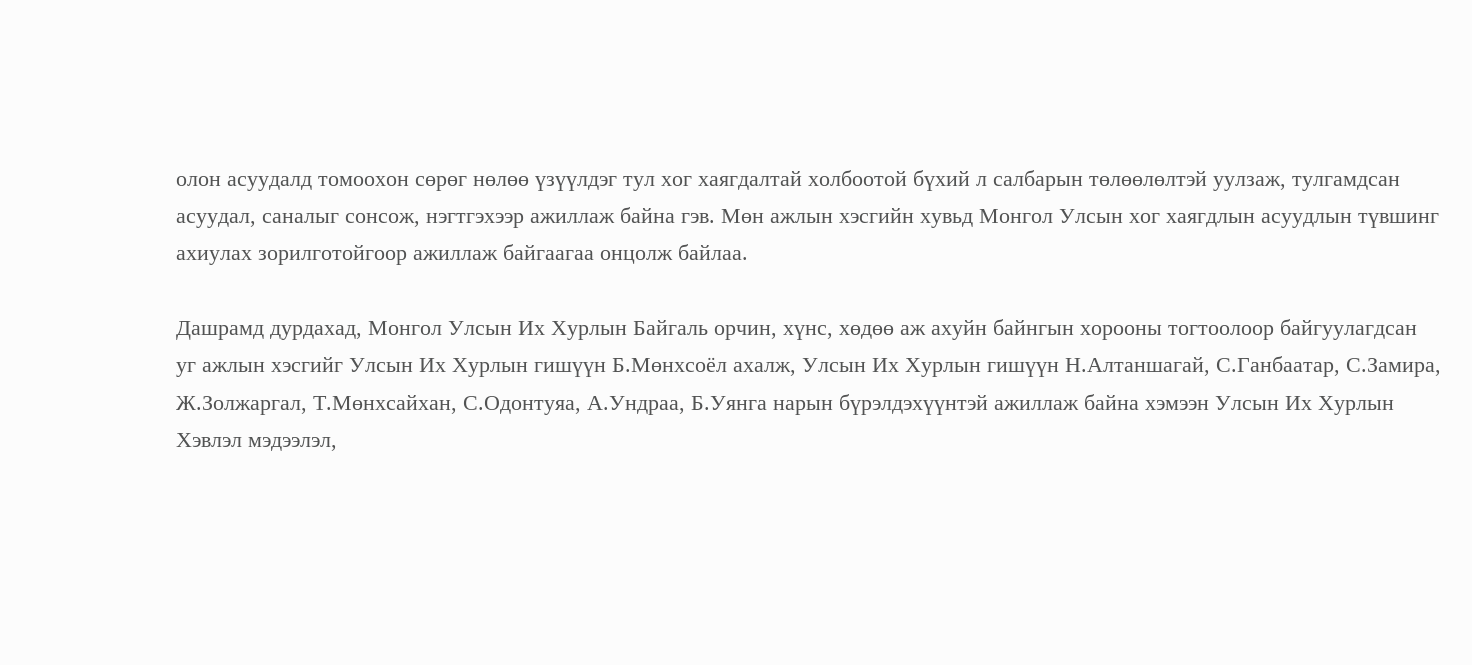олон асуудалд томоохон сөрөг нөлөө үзүүлдэг тул хог хаягдалтай холбоотой бүхий л салбарын төлөөлөлтэй уулзаж, тулгамдсан асуудал, саналыг сонсож, нэгтгэхээр ажиллаж байна гэв. Мөн ажлын хэсгийн хувьд Монгол Улсын хог хаягдлын асуудлын түвшинг ахиулах зорилготойгоор ажиллаж байгаагаа онцолж байлаа.

Дашрамд дурдахад, Монгол Улсын Их Хурлын Байгаль орчин, хүнс, хөдөө аж ахуйн байнгын хорооны тогтоолоор байгуулагдсан уг ажлын хэсгийг Улсын Их Хурлын гишүүн Б.Мөнхсоёл ахалж, Улсын Их Хурлын гишүүн Н.Алтаншагай, С.Ганбаатар, С.Замира, Ж.Золжаргал, Т.Мөнхсайхан, С.Одонтуяа, А.Ундраа, Б.Уянга нарын бүрэлдэхүүнтэй ажиллаж байна хэмээн Улсын Их Хурлын Хэвлэл мэдээлэл,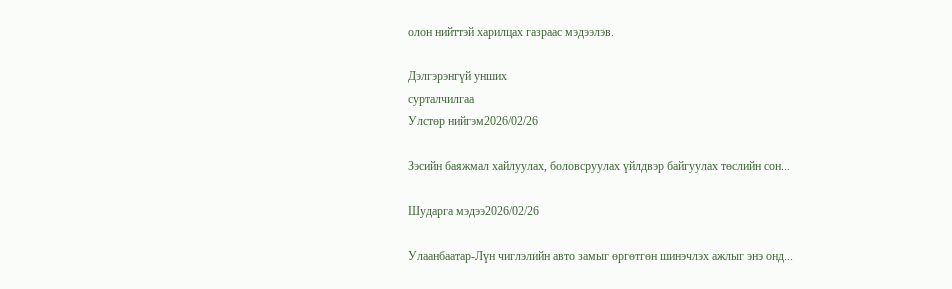олон нийттэй харилцах газраас мэдээлэв.

Дэлгэрэнгүй унших
сурталчилгаа
Улстөр нийгэм2026/02/26

Зэсийн баяжмал хайлуулах, боловсруулах үйлдвэр байгуулах төслийн сон...

Шударга мэдээ2026/02/26

Улаанбаатар-Лүн чиглэлийн авто замыг өргөтгөн шинэчлэх ажлыг энэ онд...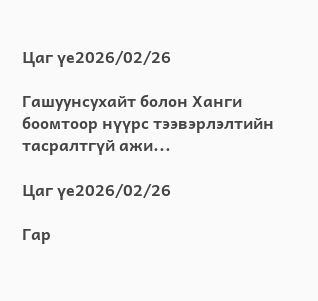Цаг үе2026/02/26

Гашуунсухайт болон Ханги боомтоор нүүрс тээвэрлэлтийн тасралтгүй ажи...

Цаг үе2026/02/26

Гар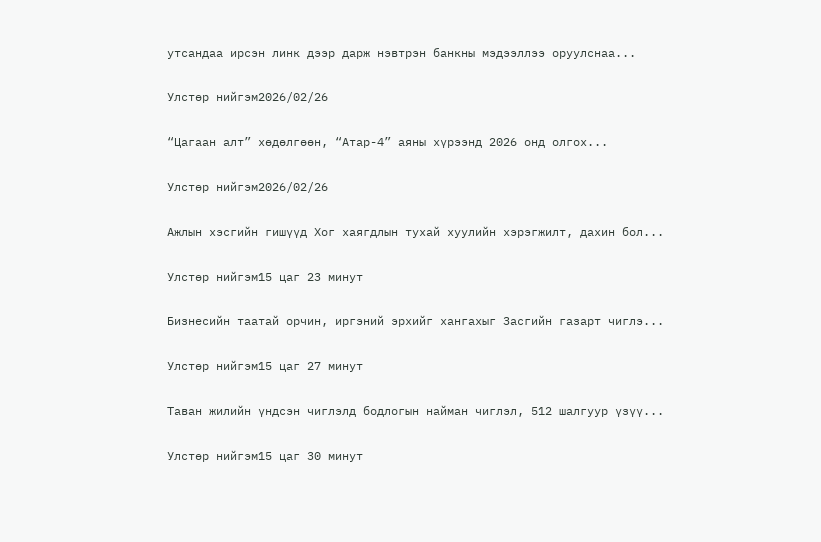утсандаа ирсэн линк дээр дарж нэвтрэн банкны мэдээллээ оруулснаа...

Улстөр нийгэм2026/02/26

“Цагаан алт” хөдөлгөөн, “Атар-4” аяны хүрээнд 2026 онд олгох...

Улстөр нийгэм2026/02/26

Ажлын хэсгийн гишүүд Хог хаягдлын тухай хуулийн хэрэгжилт, дахин бол...

Улстөр нийгэм15 цаг 23 минут

Бизнесийн таатай орчин, иргэний эрхийг хангахыг Засгийн газарт чиглэ...

Улстөр нийгэм15 цаг 27 минут

Таван жилийн үндсэн чиглэлд бодлогын найман чиглэл, 512 шалгуур үзүү...

Улстөр нийгэм15 цаг 30 минут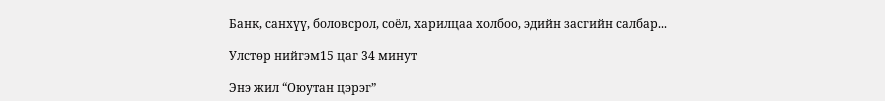Банк, санхүү, боловсрол, соёл, харилцаа холбоо, эдийн засгийн салбар...

Улстөр нийгэм15 цаг 34 минут

Энэ жил “Оюутан цэрэг”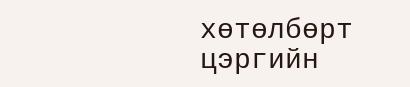хөтөлбөрт цэргийн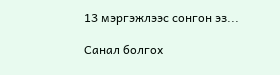13 мэргэжлээс сонгон эз...

Санал болгох